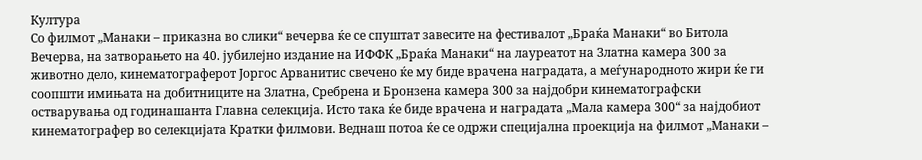Култура
Со филмот „Манаки – приказна во слики“ вечерва ќе се спуштат завесите на фестивалот „Браќа Манаки“ во Битола
Вечерва, на затворањето на 40. јубилејно издание на ИФФК „Браќа Манаки“ на лауреатот на Златна камера 300 за животно дело, кинематограферот Јоргос Арванитис свечено ќе му биде врачена наградата, а меѓународното жири ќе ги соопшти имињата на добитниците на Златна, Сребрена и Бронзена камера 300 за најдобри кинематографски остварувања од годинашанта Главна селекција. Исто така ќе биде врачена и наградата „Мала камера 300“ за најдобиот кинематографер во селекцијата Кратки филмови. Веднаш потоа ќе се одржи специјална проекција на филмот „Манаки –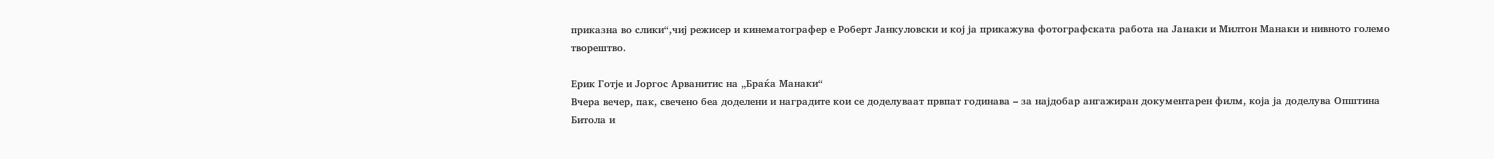приказна во слики“,чиј режисер и кинематографер е Роберт Јанкуловски и кој ја прикажува фотографската работа на Јанаки и Милтон Манаки и нивното големо творештво.

Ерик Готје и Јоргос Арванитис на „Браќа Манаки“
Вчера вечер, пак, свечено беа доделени и наградите кои се доделуваат првпат годинава – за најдобар ангажиран документарен филм, која ја доделува Општина Битола и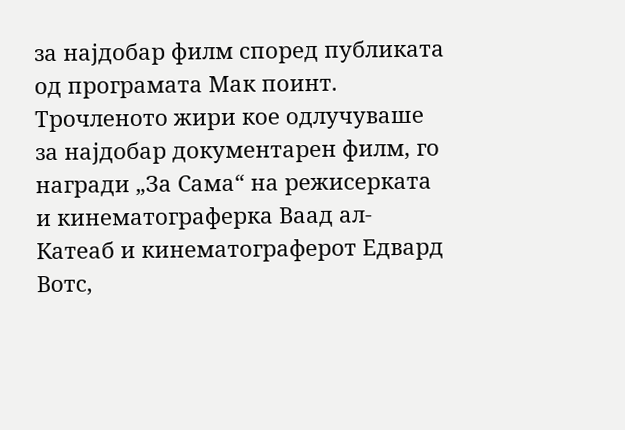за најдобар филм според публиката од програмата Мак поинт.
Трочленото жири кое одлучуваше за најдобар документарен филм, го награди „За Сама“ на режисерката и кинематограферка Ваад ал-Катеаб и кинематограферот Едвард Вотс,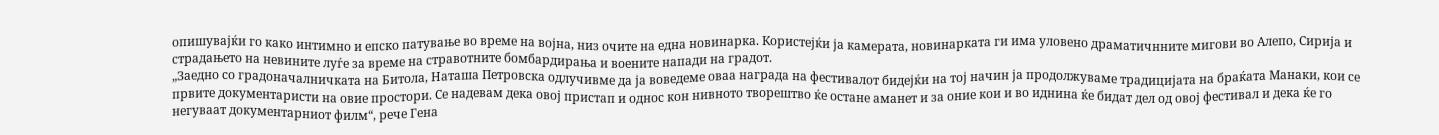опишувајќи го како интимно и епско патување во време на војна, низ очите на една новинарка. Користејќи ја камерата, новинарката ги има уловено драматичнните мигови во Алепо, Сирија и страдањето на невините луѓе за време на стравотните бомбардирања и воените напади на градот.
„Заедно со градоначалничката на Битола, Наташа Петровска одлучивме да ја воведеме оваа награда на фестивалот бидејќи на тој начин ја продолжуваме традицијата на браќата Манаки, кои се првите документаристи на овие простори. Се надевам дека овој пристап и однос кон нивното творештво ќе остане аманет и за оние кои и во иднина ќе бидат дел од овој фестивал и дека ќе го негуваат документарниот филм“, рече Гена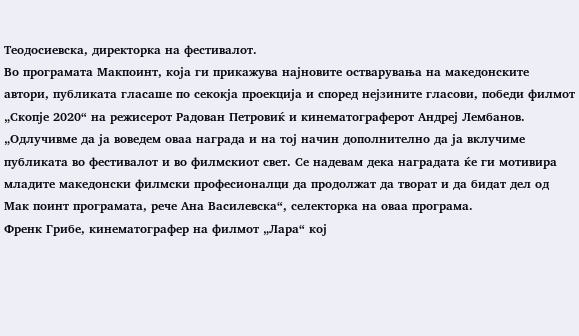Теодосиевска, директорка на фестивалот.
Во програмата Макпоинт, која ги прикажува најновите остварувања на македонските автори, публиката гласаше по секокја проекција и според нејзините гласови, победи филмот „Скопје 2020“ на режисерот Радован Петровиќ и кинематограферот Андреј Лембанов.
„Одлучивме да ја воведем оваа награда и на тој начин дополнително да ја вклучиме публиката во фестивалот и во филмскиот свет. Се надевам дека наградата ќе ги мотивира младите македонски филмски професионалци да продолжат да творат и да бидат дел од Мак поинт програмата, рече Ана Василевска“, селекторка на оваа програма.
Френк Грибе, кинематографер на филмот „Лара“ кој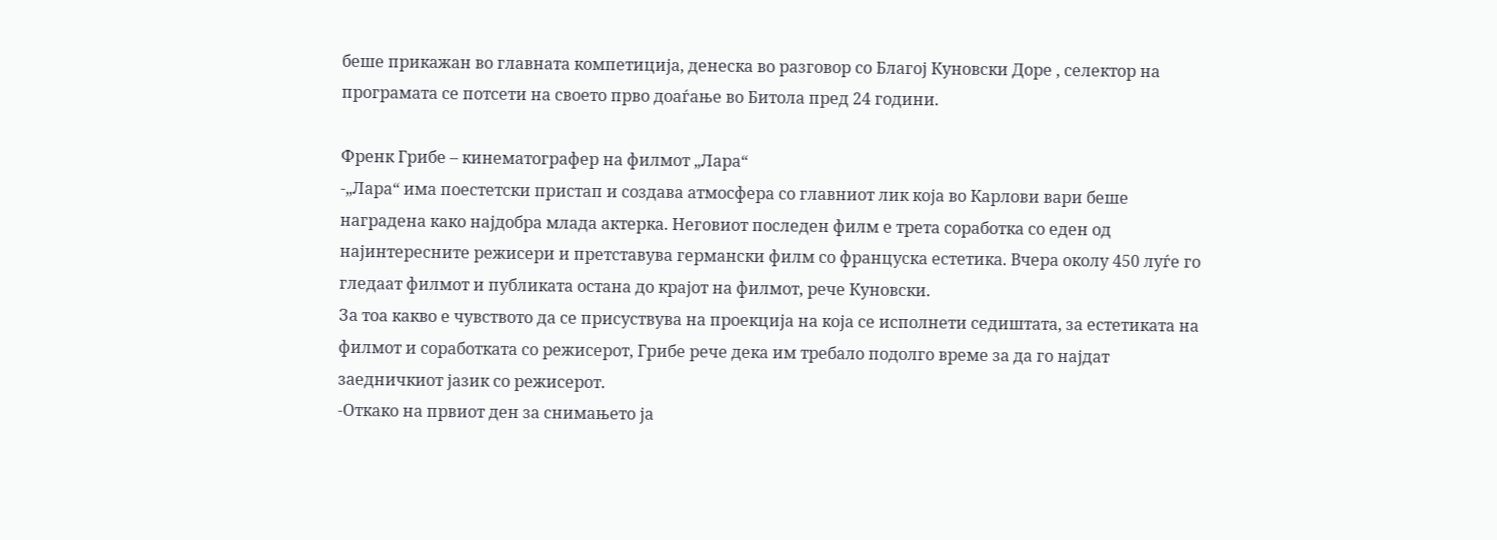беше прикажан во главната компетиција, денеска во разговор со Благој Куновски Доре , селектор на програмата се потсети на своето прво доаѓање во Битола пред 24 години.

Френк Грибе – кинематографер на филмот „Лара“
-„Лара“ има поестетски пристап и создава атмосфера со главниот лик која во Карлови вари беше наградена како најдобра млада актерка. Неговиот последен филм е трета соработка со еден од најинтересните режисери и претставува германски филм со француска естетика. Вчера околу 450 луѓе го гледаат филмот и публиката остана до крајот на филмот, рече Куновски.
За тоа какво е чувството да се присуствува на проекција на која се исполнети седиштата, за естетиката на филмот и соработката со режисерот, Грибе рече дека им требало подолго време за да го најдат заедничкиот јазик со режисерот.
-Откако на првиот ден за снимањето ја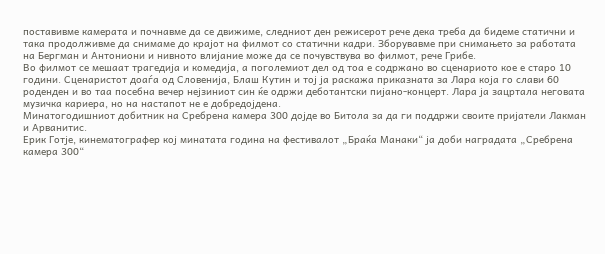поставивме камерата и почнавме да се движиме, следниот ден режисерот рече дека треба да бидеме статични и така продолживме да снимаме до крајот на филмот со статични кадри. Зборувавме при снимањето за работата на Бергман и Антониони и нивното влијание може да се почувствува во филмот, рече Грибе.
Во филмот се мешаат трагедија и комедија, а поголемиот дел од тоа е содржано во сценариото кое е старо 10 години. Сценаристот доаѓа од Словенија, Блаш Кутин и тој ја раскажа приказната за Лара која го слави 60 роденден и во таа посебна вечер нејзиниот син ќе одржи деботантски пијано-концерт. Лара ја зацртала неговата музичка кариера, но на настапот не е добредојдена.
Минатогодишниот добитник на Сребрена камера 300 дојде во Битола за да ги поддржи своите пријатели Лакман и Арванитис.
Ерик Готје, кинематографер кој минатата година на фестивалот „Браќа Манаки“ ја доби наградата „Сребрена камера 300“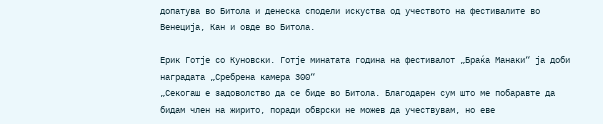допатува во Битола и денеска сподели искуства од учеството на фестивалите во Венеција, Кан и овде во Битола.

Ерик Готје со Куновски. Готје минатата година на фестивалот „Браќа Манаки“ ја доби наградата „Сребрена камера 300“
„Секогаш е задоволство да се биде во Битола. Благодарен сум што ме побаравте да бидам член на жирито, поради обврски не можев да учествувам, но еве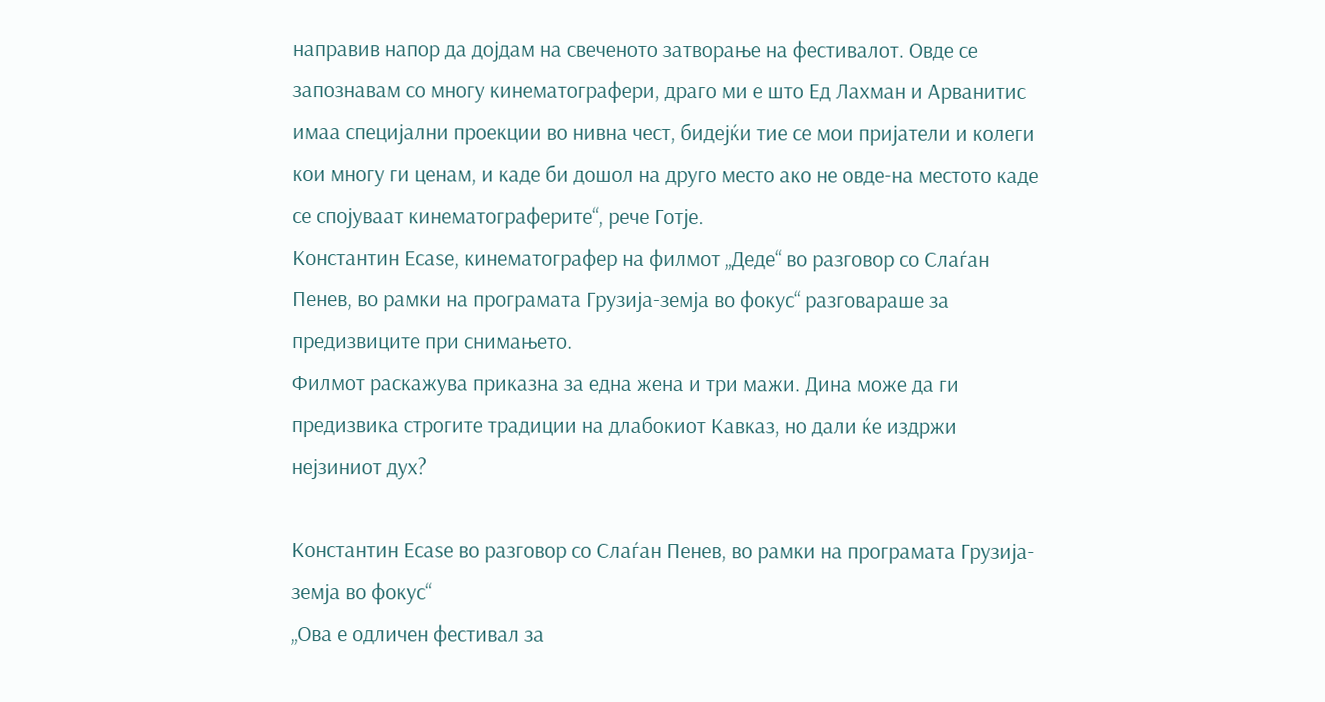направив напор да дојдам на свеченото затворање на фестивалот. Овде се запознавам со многу кинематографери, драго ми е што Ед Лахман и Арванитис имаа специјални проекции во нивна чест, бидејќи тие се мои пријатели и колеги кои многу ги ценам, и каде би дошол на друго место ако не овде-на местото каде се спојуваат кинематограферите“, рече Готје.
Константин Есаѕе, кинематографер на филмот „Деде“ во разговор со Слаѓан Пенев, во рамки на програмата Грузија-земја во фокус“ разговараше за предизвиците при снимањето.
Филмот раскажува приказна за една жена и три мажи. Дина може да ги предизвика строгите традиции на длабокиот Кавказ, но дали ќе издржи нејзиниот дух?

Константин Есаѕе во разговор со Слаѓан Пенев, во рамки на програмата Грузија-земја во фокус“
„Ова е одличен фестивал за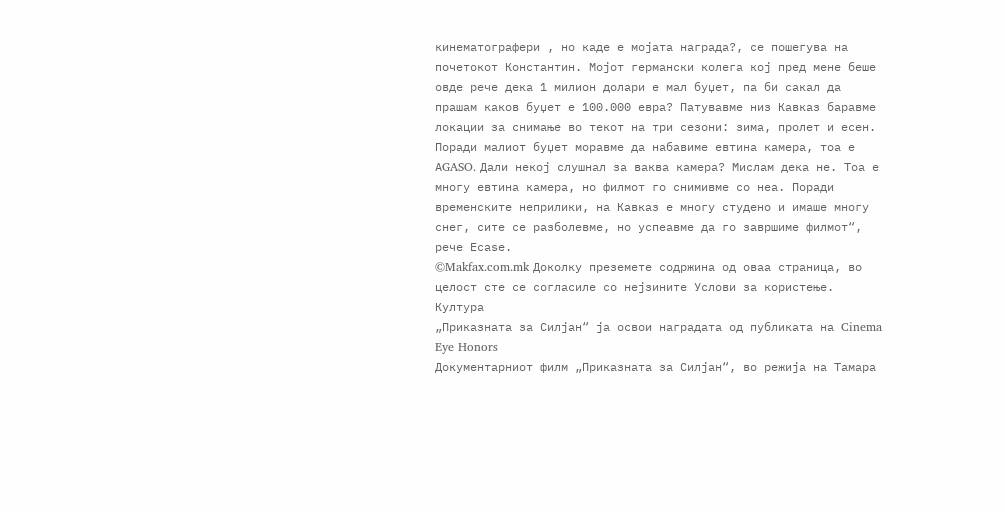кинематографери , но каде е мојата награда?, се пошегува на почетокот Константин. Мојот германски колега кој пред мене беше овде рече дека 1 милион долари е мал буџет, па би сакал да прашам каков буџет е 100.000 евра? Патувавме низ Кавказ баравме локации за снимање во текот на три сезони: зима, пролет и есен. Поради малиот буџет моравме да набавиме евтина камера, тоа е АGASO. Дали некој слушнал за ваква камера? Мислам дека не. Тоа е многу евтина камера, но филмот го снимивме со неа. Поради временските неприлики, на Кавказ е многу студено и имаше многу снег, сите се разболевме, но успеавме да го завршиме филмот“, рече Есаѕе.
©Makfax.com.mk Доколку преземете содржина од оваа страница, во целост сте се согласиле со нејзините Услови за користење.
Култура
„Приказната за Силјан“ ја освои наградата од публиката на Cinema Eye Honors
Документарниот филм „Приказната за Силјан“, во режија на Тамара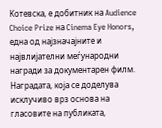Котевска, е добитник на Audience Choice Prize на Cinema Eye Honors, една од најзначајните и највлијателни меѓународни награди за документарен филм.
Наградата, која се доделува исклучиво врз основа на гласовите на публиката,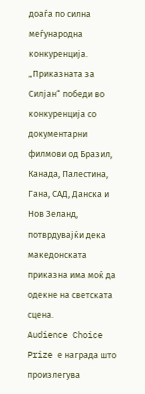доаѓа по силна меѓународна конкуренција. „Приказната за Силјан“ победи во конкуренција со документарни филмови од Бразил, Канада, Палестина, Гана, САД, Данска и Нов Зеланд, потврдувајќи дека македонската приказна има моќ да одекне на светската сцена.
Audience Choice Prize е награда што произлегува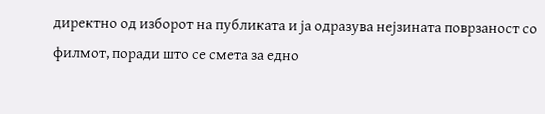директно од изборот на публиката и ја одразува нејзината поврзаност со филмот, поради што се смета за едно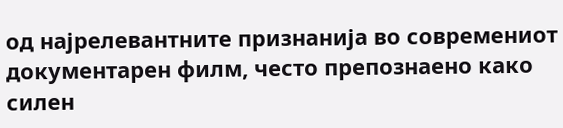од најрелевантните признанија во современиот документарен филм, често препознаено како силен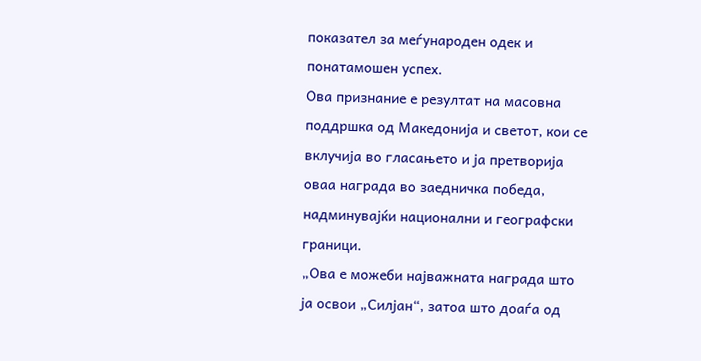показател за меѓународен одек и понатамошен успех.
Ова признание е резултат на масовна поддршка од Македонија и светот, кои се вклучија во гласањето и ја претворија оваа награда во заедничка победа, надминувајќи национални и географски граници.
„Ова е можеби најважната награда што ја освои „Силјан“, затоа што доаѓа од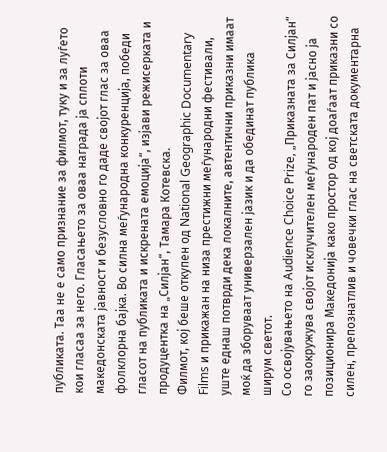публиката. Таа не е само признание за филмот, туку и за луѓето кои гласаа за него. Гласањето за оваа награда ја сплоти македонската јавност и безусловно го даде својот глас за оваа фолклорна бајка. Во силна меѓународна конкуренција, победи гласот на публиката и искрената емоција“, изјави режисерката и продуцентка на „Силјан“, Тамара Котевска.
Филмот, кој беше откупен од National Geographic Documentary Films и прикажан на низа престижни меѓународни фестивали, уште еднаш потврди дека локалните, автентични приказни имаат моќ да зборуваат универзален јазик и да обединат публика ширум светот.
Со освојувањето на Audience Choice Prize, „Приказната за Силјан“ го заокружува својот исклучителен меѓународен пат и јасно ја позиционира Македонија како простор од кој доаѓаат приказни со силен, препознатлив и човечки глас на светската документарна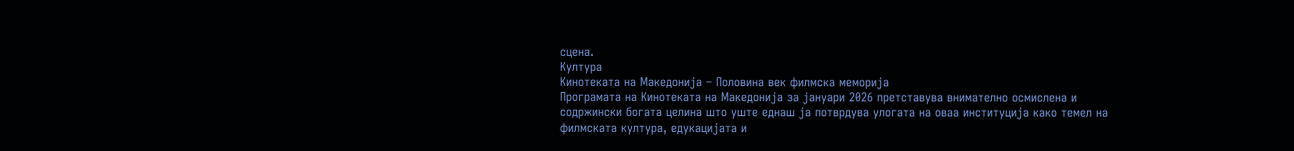сцена.
Култура
Кинотеката на Македонија – Половина век филмска меморија
Програмата на Кинотеката на Македонија за јануари 2026 претставува внимателно осмислена и содржински богата целина што уште еднаш ја потврдува улогата на оваа институција како темел на филмската култура, едукацијата и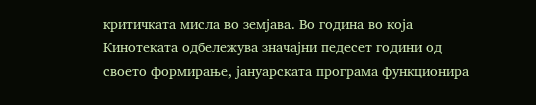критичката мисла во земјава. Во година во која Кинотеката одбележува значајни педесет години од своето формирање, јануарската програма функционира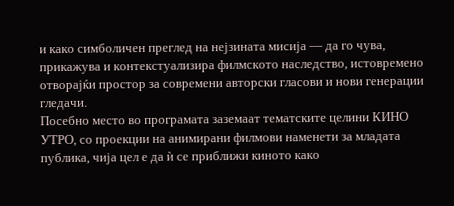и како симболичен преглед на нејзината мисија — да го чува, прикажува и контекстуализира филмското наследство, истовремено отворајќи простор за современи авторски гласови и нови генерации гледачи.
Посебно место во програмата заземаат тематските целини КИНО УТРО, со проекции на анимирани филмови наменети за младата публика, чија цел е да ѝ се приближи киното како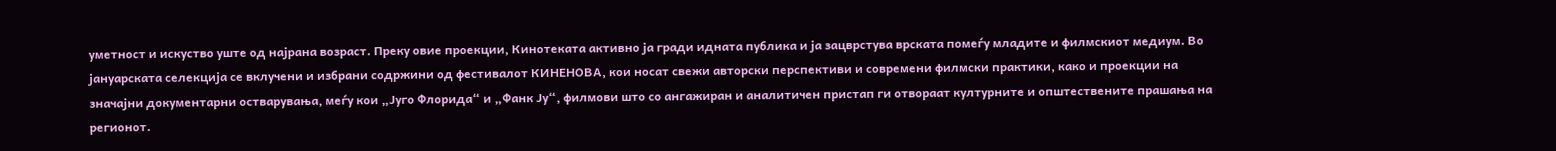уметност и искуство уште од најрана возраст. Преку овие проекции, Кинотеката активно ја гради идната публика и ја зацврстува врската помеѓу младите и филмскиот медиум. Во јануарската селекција се вклучени и избрани содржини од фестивалот КИНЕНОВА, кои носат свежи авторски перспективи и современи филмски практики, како и проекции на значајни документарни остварувања, меѓу кои „Југо Флорида“ и „Фанк Ју“, филмови што со ангажиран и аналитичен пристап ги отвораат културните и општествените прашања на регионот.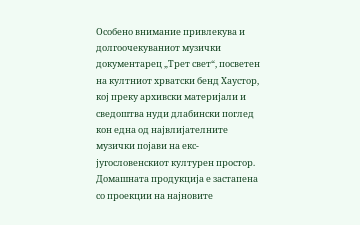Особено внимание привлекува и долгоочекуваниот музички документарец „Трет свет“, посветен на култниот хрватски бенд Хаустор, кој преку архивски материјали и сведоштва нуди длабински поглед кон една од највлијателните музички појави на екс-југословенскиот културен простор. Домашната продукција е застапена со проекции на најновите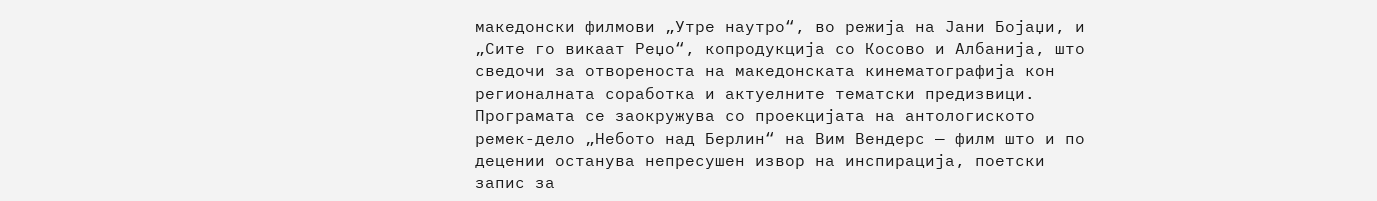македонски филмови „Утре наутро“, во режија на Јани Бојаџи, и „Сите го викаат Реџо“, копродукција со Косово и Албанија, што сведочи за отвореноста на македонската кинематографија кон регионалната соработка и актуелните тематски предизвици.
Програмата се заокружува со проекцијата на антологиското ремек-дело „Небото над Берлин“ на Вим Вендерс — филм што и по децении останува непресушен извор на инспирација, поетски запис за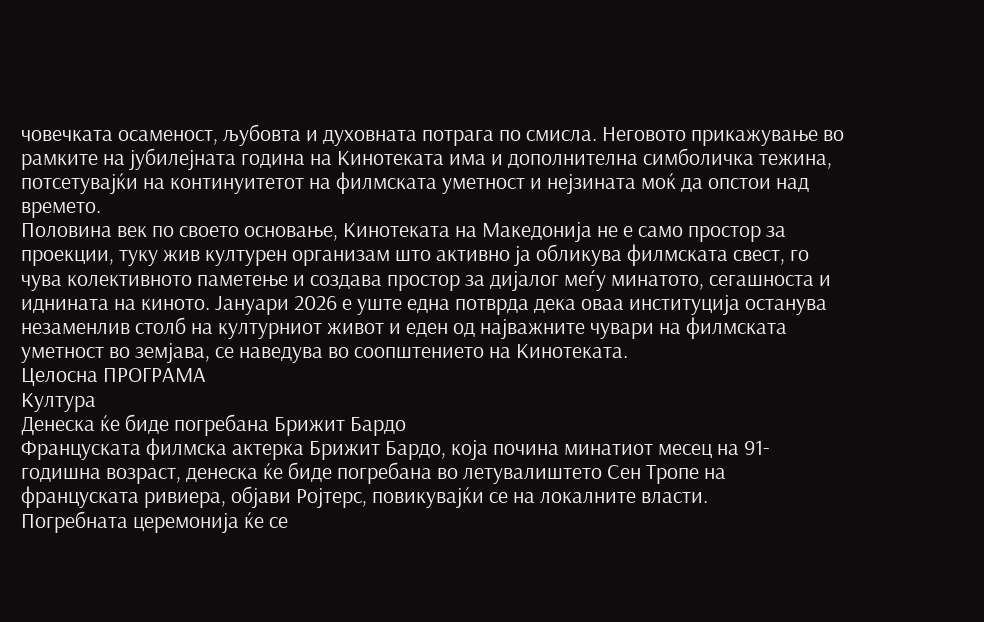човечката осаменост, љубовта и духовната потрага по смисла. Неговото прикажување во рамките на јубилејната година на Кинотеката има и дополнителна симболичка тежина, потсетувајќи на континуитетот на филмската уметност и нејзината моќ да опстои над времето.
Половина век по своето основање, Кинотеката на Македонија не е само простор за проекции, туку жив културен организам што активно ја обликува филмската свест, го чува колективното паметење и создава простор за дијалог меѓу минатото, сегашноста и иднината на киното. Јануари 2026 е уште една потврда дека оваа институција останува незаменлив столб на културниот живот и еден од најважните чувари на филмската уметност во земјава, се наведува во соопштението на Кинотеката.
Целосна ПРОГРАМА
Култура
Денеска ќе биде погребана Брижит Бардо
Француската филмска актерка Брижит Бардо, која почина минатиот месец на 91-годишна возраст, денеска ќе биде погребана во летувалиштето Сен Тропе на француската ривиера, објави Ројтерс, повикувајќи се на локалните власти.
Погребната церемонија ќе се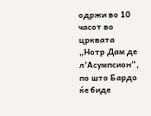одржи во 10 часот во црквата „Нотр Дам де л’Асумпсион“, по што Бардо ќе биде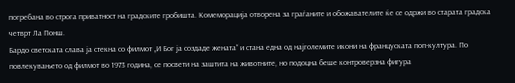погребана во строга приватност на градските гробишта. Комеморација отворена за граѓаните и обожавателите ќе се одржи во старата градска четврт Ла Понш.
Бардо светската слава ја стекна со филмот „И Бог ја создаде жената“ и стана една од најголемите икони на француската поп-култура. По повлекувањето од филмот во 1973 година, се посвети на заштита на животните, но подоцна беше контроверзна фигура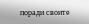поради своите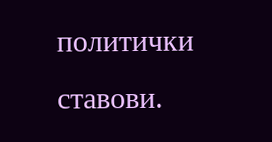политички ставови.